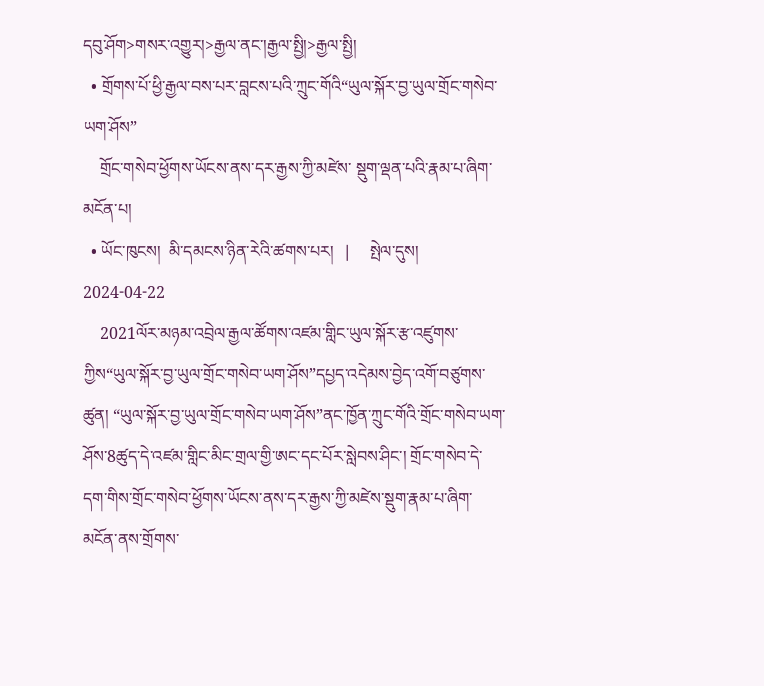དབུ་ཤོག>གསར་འགྱུར།>རྒྱལ་ནང་།རྒྱལ་སྤྱི།>རྒྱལ་སྤྱི།
  • གྲོགས་པོ་ཕྱི་རྒྱལ་བས་པར་བླངས་པའི་ཀྲུང་གོའི“ཡུལ་སྐོར་བྱ་ཡུལ་གྲོང་གསེབ་ཡག་ཤོས”
    གྲོང་གསེབ་ཕྱོགས་ཡོངས་ནས་དར་རྒྱས་ཀྱི་མཛེས་ སྡུག་ལྡན་པའི་རྣམ་པ་ཞིག་མངོན་པ།
  • ཡོང་ཁུངས།  མི་དམངས་ཉིན་རེའི་ཚགས་པར།   |     སྤེལ་དུས།  2024-04-22
    2021ལོར་མཉམ་འབྲེལ་རྒྱལ་ཚོགས་འཛམ་གླིང་ཡུལ་སྐོར་རྩ་འཛུགས་ཀྱིས“ཡུལ་སྐོར་བྱ་ཡུལ་གྲོང་གསེབ་ཡག་ཤོས”དཔྱད་འདེམས་བྱེད་འགོ་བཙུགས་ཚུན། “ཡུལ་སྐོར་བྱ་ཡུལ་གྲོང་གསེབ་ཡག་ཤོས”ནང་ཁྱོན་ཀྲུང་གོའི་གྲོང་གསེབ་ཡག་ཤོས་8ཚུད་དེ་འཛམ་གླིང་མིང་གྲལ་གྱི་ཨང་དང་པོར་སླེབས་ཤིང་། གྲོང་གསེབ་དེ་དག་གིས་གྲོང་གསེབ་ཕྱོགས་ཡོངས་ནས་དར་རྒྱས་ཀྱི་མཛེས་སྡུག་རྣམ་པ་ཞིག་མངོན་ནས་གྲོགས་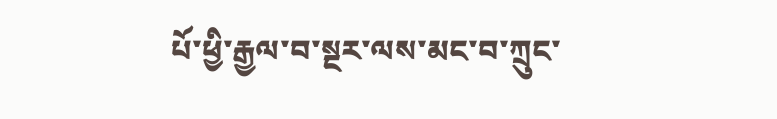པོ་ཕྱི་རྒྱལ་བ་སྔར་ལས་མང་བ་ཀྲུང་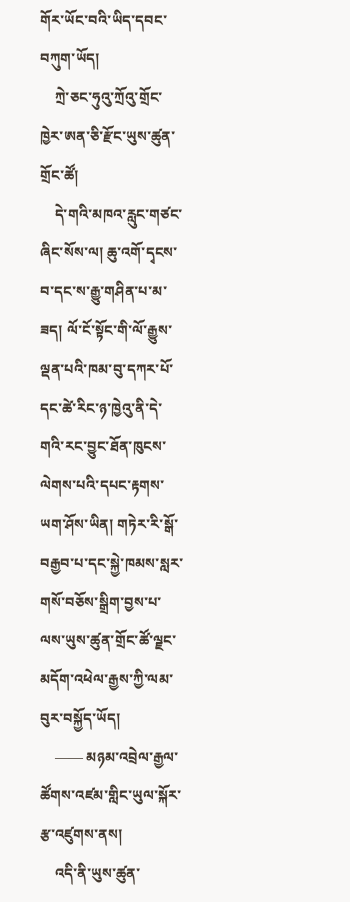གོར་ཡོང་བའི་ཡིད་དབང་བཀུག་ཡོད།
    ཀྲེ་ཅང་ཧུའུ་ཀྲོའུ་གྲོང་ཁྱེར་ཨན་ཅི་རྫོང་ཡུས་ཚུན་གྲོང་ཚོ།
    དེ་གའི་མཁའ་རླུང་གཙང་ཞིང་སོས་ལ། ཆུ་འགོ་དྭངས་བ་དང་ས་རྒྱུ་གཤིན་པ་མ་ཟད། ལོ་ངོ་སྟོང་གི་ལོ་རྒྱུས་ལྡན་པའི་ཁམ་བུ་དཀར་པོ་དང་ཚེ་རིང་ཉ་ཁྱེའུ་ནི་དེ་གའི་རང་བྱུང་ཐོན་ཁུངས་ལེགས་པའི་དཔང་རྟགས་ཡག་ཤོས་ཡིན། གཏེར་རི་སྒོ་བརྒྱབ་པ་དང་སྐྱེ་ཁམས་སླར་གསོ་བཅོས་སྒྲིག་བྱས་པ་ལས་ཡུས་ཚུན་གྲོང་ཚོ་ལྗང་མདོག་འཕེལ་རྒྱས་ཀྱི་ལམ་བུར་བསྐྱོད་ཡོད།
    —— མཉམ་འབྲེལ་རྒྱལ་ཚོགས་འཛམ་གླིང་ཡུལ་སྐོར་རྩ་འཛུགས་ནས།
    འདི་ནི་ཡུས་ཚུན་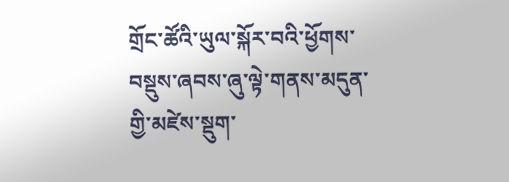གྲོང་ཚོའི་ཡུལ་སྐོར་བའི་ཕྱོགས་བསྡུས་ཞབས་ཞུ་ལྟེ་གནས་མདུན་གྱི་མཛེས་སྡུག་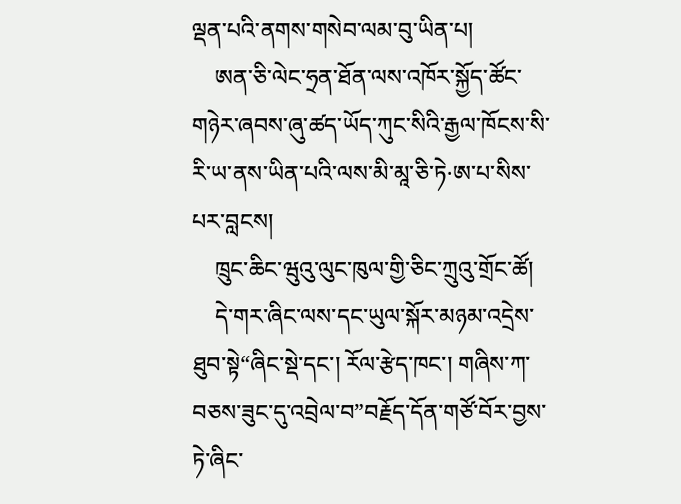ལྡན་པའི་ནགས་གསེབ་ལམ་བུ་ཡིན་པ།
    ཨན་ཅི་ལེང་ཧྲན་ཐོན་ལས་འཁོར་སྐྱོད་ཚོང་གཉེར་ཞབས་ཞུ་ཚད་ཡོད་ཀུང་སིའི་རྒྱལ་ཁོངས་སི་རི་ཡ་ནས་ཡིན་པའི་ལས་མི་མཱ་ཅི་ཏེ·ཨ་པ་སིས་པར་བླངས།
    ཁྲུང་ཆིང་ཝུའུ་ལུང་ཁུལ་གྱི་ཅིང་ཀྲུའུ་གྲོང་ཚོ།
    དེ་གར་ཞིང་ལས་དང་ཡུལ་སྐོར་མཉམ་འདྲེས་ཐུབ་སྟེ“ཞིང་སྡེ་དང་། རོལ་རྩེད་ཁང་། གཞིས་ཀ་བཅས་ཟུང་དུ་འབྲེལ་བ”བརྗོད་དོན་གཙོ་བོར་བྱས་ཏེ་ཞིང་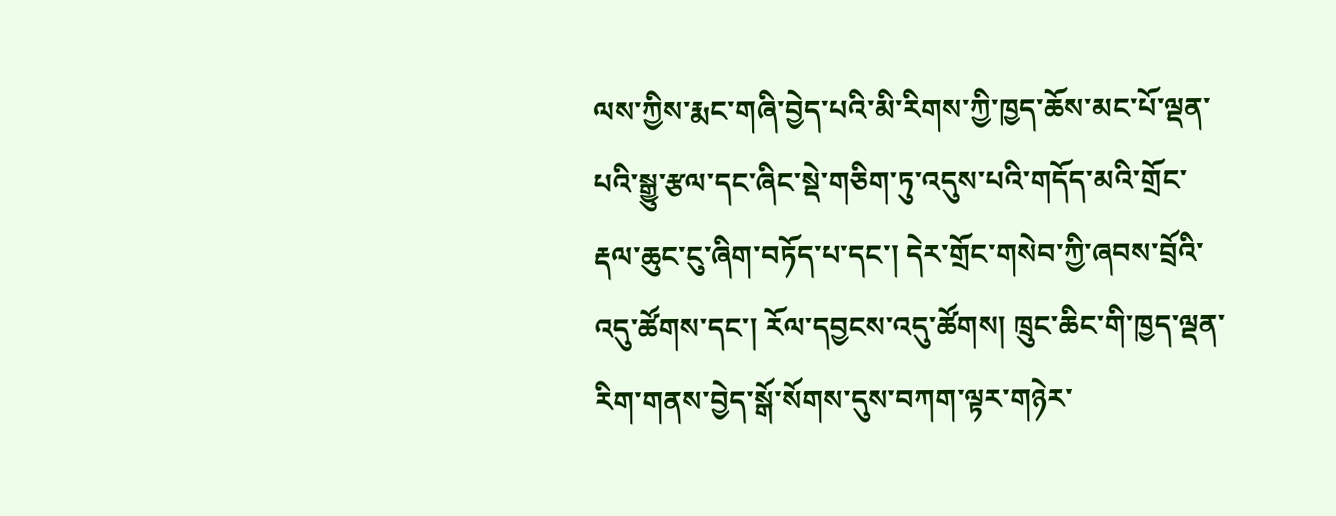ལས་ཀྱིས་རྨང་གཞི་བྱེད་པའི་མི་རིགས་ཀྱི་ཁྱད་ཆོས་མང་པོ་ལྡན་པའི་སྒྱུ་རྩལ་དང་ཞིང་སྡེ་གཅིག་ཏུ་འདུས་པའི་གདོད་མའི་གྲོང་རྡལ་ཆུང་ངུ་ཞིག་བཏོད་པ་དང་། དེར་གྲོང་གསེབ་ཀྱི་ཞབས་བྲོའི་འདུ་ཚོགས་དང་། རོལ་དབྱངས་འདུ་ཚོགས། ཁྲུང་ཆིང་གི་ཁྱད་ལྡན་རིག་གནས་བྱེད་སྒོ་སོགས་དུས་བཀག་ལྟར་གཉེར་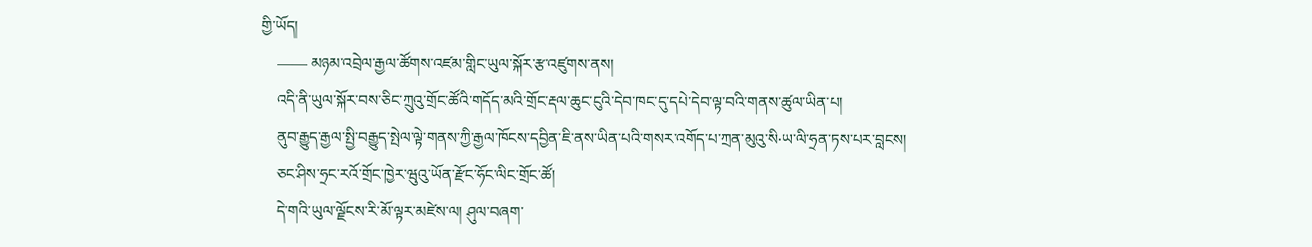གྱི་ཡོད།
    —— མཉམ་འབྲེལ་རྒྱལ་ཚོགས་འཛམ་གླིང་ཡུལ་སྐོར་རྩ་འཛུགས་ནས།
    འདི་ནི་ཡུལ་སྐོར་བས་ཅིང་ཀྲུའུ་གྲོང་ཚོའི་གདོད་མའི་གྲོང་རྡལ་ཆུང་ངུའི་དེབ་ཁང་དུ་དཔེ་དེབ་ལྟ་བའི་གནས་ཚུལ་ཡིན་པ།
    ནུབ་རྒྱུད་རྒྱལ་སྤྱི་བརྒྱུད་སྤེལ་ལྟེ་གནས་ཀྱི་རྒྱལ་ཁོངས་དབྱིན་ཇི་ནས་ཡིན་པའི་གསར་འགོད་པ་ཀྲན་མུའུ་སི·ཡ་ལི་ཧྲན་ཏས་པར་བླངས།
    ཅང་ཤིས་ཧྲང་རའོ་གྲོང་ཁྱེར་ཝུའུ་ཡོན་རྫོང་ཧོང་ལིང་གྲོང་ཚོ།
    དེ་གའི་ཡུལ་ལྗོངས་རི་མོ་ལྟར་མཛེས་ལ། ཤུལ་བཞག་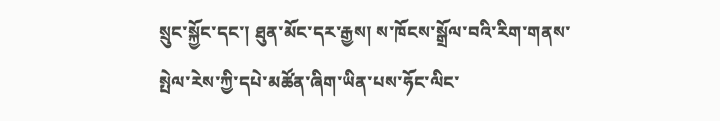སྲུང་སྐྱོང་དང་། ཐུན་མོང་དར་རྒྱས། ས་ཁོངས་སྒྲོལ་བའི་རིག་གནས་སྤེལ་རེས་ཀྱི་དཔེ་མཚོན་ཞིག་ཡིན་པས་ཧོང་ལིང་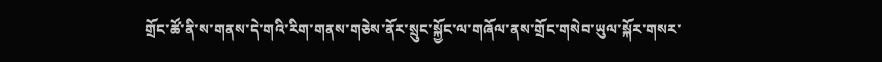གྲོང་ཚོ་ནི་ས་གནས་དེ་གའི་རིག་གནས་གཅེས་ནོར་སྲུང་སྐྱོང་ལ་གཞོལ་ནས་གྲོང་གསེབ་ཡུལ་སྐོར་གསར་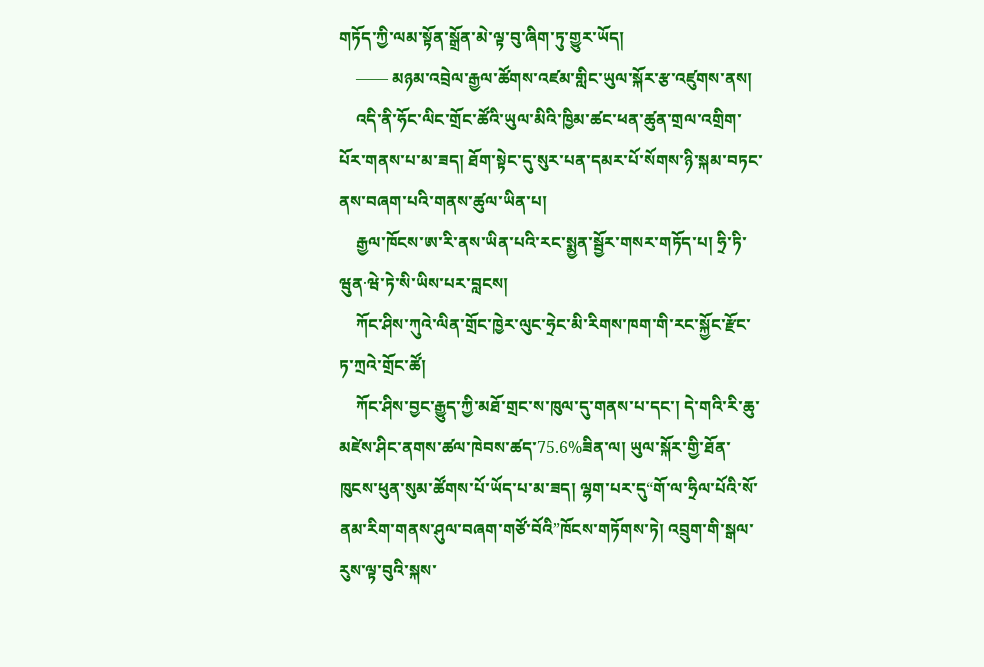གཏོད་ཀྱི་ལམ་སྟོན་སྒྲོན་མེ་ལྟ་བུ་ཞིག་ཏུ་གྱུར་ཡོད།
    —— མཉམ་འབྲེལ་རྒྱལ་ཚོགས་འཛམ་གླིང་ཡུལ་སྐོར་རྩ་འཛུགས་ནས།
    འདི་ནི་ཧོང་ལིང་གྲོང་ཚོའི་ཡུལ་མིའི་ཁྱིམ་ཚང་ཕན་ཚུན་གྲལ་འགྲིག་པོར་གནས་པ་མ་ཟད། ཐོག་སྟེང་དུ་སུར་པན་དམར་པོ་སོགས་ཉི་སྐམ་བཏང་ནས་བཞག་པའི་གནས་ཚུལ་ཡིན་པ།
    རྒྱལ་ཁོངས་ཨ་རི་ནས་ཡིན་པའི་རང་སྨྱན་སྦྱོར་གསར་གཏོད་པ། ཧྲི་ཏི་ཝུན·ཝེ་ཏེ་སི་ཡིས་པར་བླངས།
    ཀོང་ཤིས་ཀུའེ་ལིན་གྲོང་ཁྱེར་ལུང་ཧྲེང་མི་རིགས་ཁག་གི་རང་སྐྱོང་རྫོང་ཏ་ཀྲའེ་གྲོང་ཚོ།
    ཀོང་ཤིས་བྱང་རྒྱུད་ཀྱི་མཐོ་གྲང་ས་ཁུལ་དུ་གནས་པ་དང་། དེ་གའི་རི་ཆུ་མཛེས་ཤིང་ནགས་ཚལ་ཁེབས་ཚད་75.6%ཟིན་ལ། ཡུལ་སྐོར་གྱི་ཐོན་ཁུངས་ཕུན་སུམ་ཚོགས་པོ་ཡོད་པ་མ་ཟད། ལྷག་པར་དུ“གོ་ལ་ཧྲིལ་པོའི་སོ་ནམ་རིག་གནས་ཤུལ་བཞག་གཙོ་བོའི”ཁོངས་གཏོགས་ཏེ། འབྲུག་གི་སྒལ་རུས་ལྟ་བུའི་སྐས་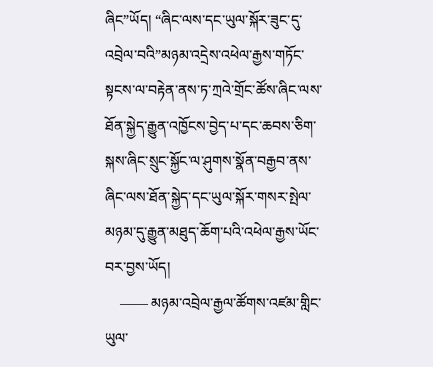ཞིང”ཡོད། “ཞིང་ལས་དང་ཡུལ་སྐོར་ཟུང་དུ་འབྲེལ་བའི”མཉམ་འདྲེས་འཕེལ་རྒྱས་གཏོང་སྟངས་ལ་བརྟེན་ནས་ཏ་ཀྲའེ་གྲོང་ཚོས་ཞིང་ལས་ཐོན་སྐྱེད་རྒྱུན་འཁྱོངས་བྱེད་པ་དང་ཆབས་ཅིག་སྐས་ཞིང་སྲུང་སྐྱོང་ལ་ཤུགས་སྣོན་བརྒྱབ་ནས་ཞིང་ལས་ཐོན་སྐྱེད་དང་ཡུལ་སྐོར་གསར་སྤེལ་མཉམ་དུ་རྒྱུན་མཐུད་ཆོག་པའི་འཕེལ་རྒྱས་ཡོང་བར་བྱས་ཡོད།
    —— མཉམ་འབྲེལ་རྒྱལ་ཚོགས་འཛམ་གླིང་ཡུལ་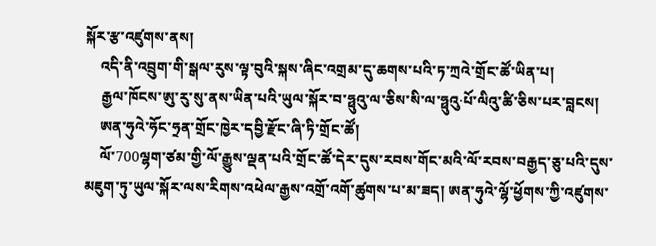སྐོར་རྩ་འཛུགས་ནས།
    འདི་ནི་འབྲུག་གི་སྒལ་རུས་ལྟ་བུའི་སྐས་ཞིང་འགྲམ་དུ་ཆགས་པའི་ཏ་ཀྲའེ་གྲོང་ཚོ་ཡིན་པ།
    རྒྱལ་ཁོངས་ཨུ་རུ་སུ་ནས་ཡིན་པའི་ཡུལ་སྐོར་བ་ཧྥུའུ་ལ་ཅིས་སི་ལ་ཧྥུའུ·པོ་ལིའུ་ཚི་ཅིས་པར་བླངས།
    ཨན་ཧུའེ་ཧོང་ཧྲན་གྲོང་ཁྱེར་དབྱི་རྫོང་ཞི་ཏི་གྲོང་ཚོ།
    ལོ་700ལྷག་ཙམ་གྱི་ལོ་རྒྱུས་ལྡན་པའི་གྲོང་ཚོ་དེར་དུས་རབས་གོང་མའི་ལོ་རབས་བརྒྱད་ཅུ་པའི་དུས་མཇུག་ཏུ་ཡུལ་སྐོར་ལས་རིགས་འཕེལ་རྒྱས་འགྲོ་འགོ་ཚུགས་པ་མ་ཟད། ཨན་ཧུའེ་ལྷོ་ཕྱོགས་ཀྱི་འཛུགས་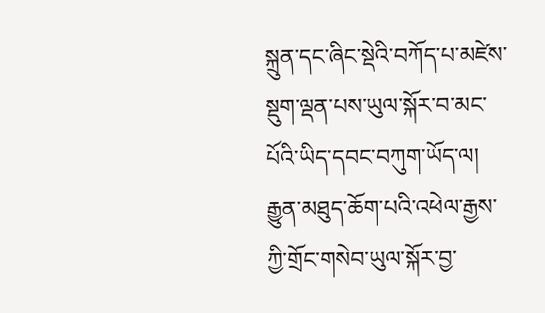སྐྲུན་དང་ཞིང་སྡེའི་བཀོད་པ་མཛེས་སྡུག་ལྡན་པས་ཡུལ་སྐོར་བ་མང་པོའི་ཡིད་དབང་བཀུག་ཡོད་ལ། རྒྱུན་མཐུད་ཆོག་པའི་འཕེལ་རྒྱས་ཀྱི་གྲོང་གསེབ་ཡུལ་སྐོར་བྱ་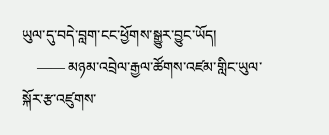ཡུལ་དུ་བདེ་བླག་ངང་ཕྱོགས་སྒྱུར་བྱུང་ཡོད།
    —— མཉམ་འབྲེལ་རྒྱལ་ཚོགས་འཛམ་གླིང་ཡུལ་སྐོར་རྩ་འཛུགས་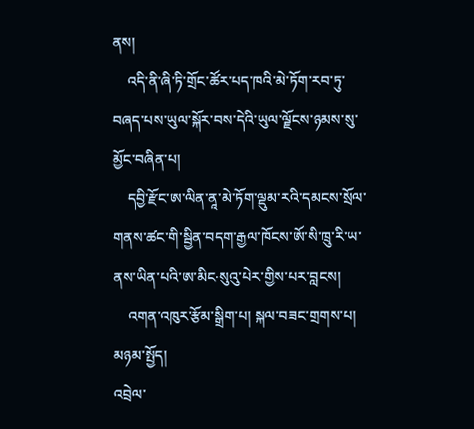ནས།
    འདི་ནི་ཞི་ཏི་གྲོང་ཚོར་པད་ཁའི་མེ་ཏོག་རབ་ཏུ་བཞད་པས་ཡུལ་སྐོར་བས་དེའི་ཡུལ་ལྗོངས་ཉམས་སུ་མྱོང་བཞིན་པ།
    དབྱི་རྫོང་ཨ་ལིན་ནཱ་མེ་ཏོག་ལྡུམ་རའི་དམངས་སྲོལ་གནས་ཚང་གི་སྦྱིན་བདག་རྒྱལ་ཁོངས་ཨོ་སི་ཁྲུ་རི་ཡ་ནས་ཡིན་པའི་ཨ་མིང·སུའུ་པེར་གྱིས་པར་བླངས།
    འགན་འཁུར་རྩོམ་སྒྲིག་པ། སྐལ་བཟང་གྲགས་པ།
མཉམ་སྤྱོད།
འབྲེལ་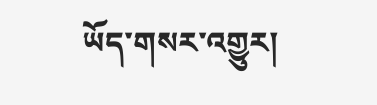ཡོད་གསར་འགྱུར།